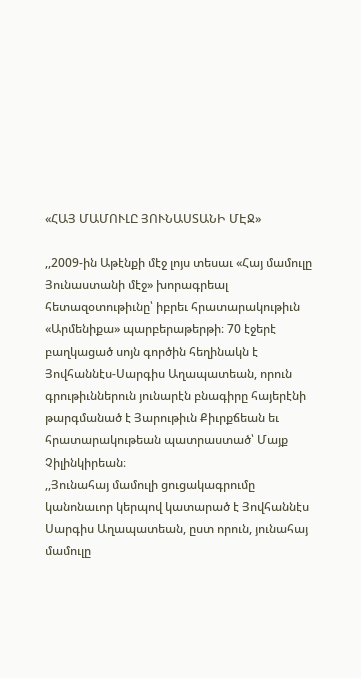«ՀԱՅ ՄԱՄՈՒԼԸ ՅՈՒՆԱՍՏԱՆԻ ՄԷՋ»

,,2009-ին Աթէնքի մէջ լոյս տեսաւ «Հայ մամուլը Յունաստանի մէջ» խորագրեալ հետազօտութիւնը՝ իբրեւ հրատարակութիւն «Արմենիքա» պարբերաթերթի։ 70 էջերէ բաղկացած սոյն գործին հեղինակն է Յովհաննէս-Սարգիս Աղապատեան, որուն գրութիւններուն յունարէն բնագիրը հայերէնի թարգմանած է Յարութիւն Քիւրքճեան եւ հրատարակութեան պատրաստած՝ Մայք Չիլինկիրեան։
,,Յունահայ մամուլի ցուցակագրումը կանոնաւոր կերպով կատարած է Յովհաննէս Սարգիս Աղապատեան, ըստ որուն, յունահայ մամուլը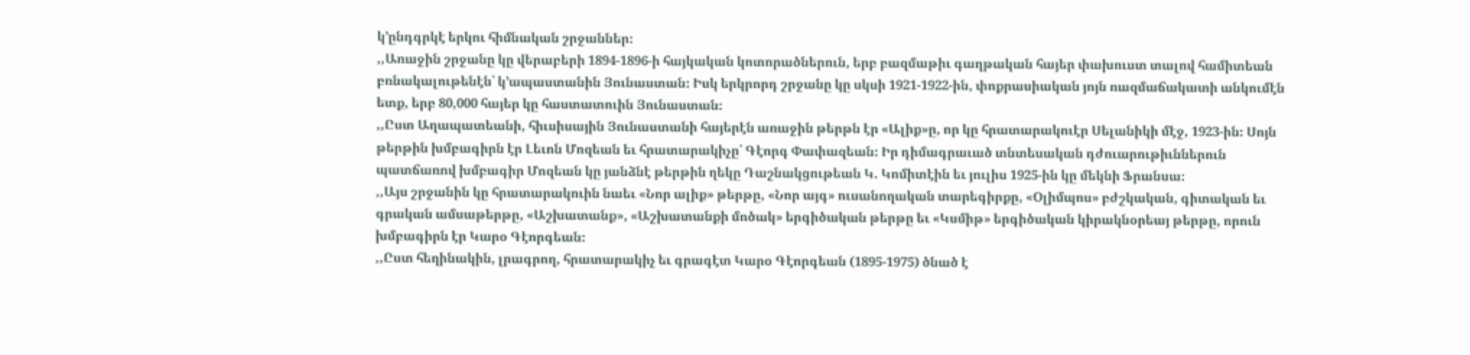կ՚ընդգրկէ երկու հիմնական շրջաններ։
,,Առաջին շրջանը կը վերաբերի 1894-1896-ի հայկական կոտորածներուն, երբ բազմաթիւ գաղթական հայեր փախուստ տալով համիտեան բռնակալութենէն՝ կ՚ապաստանին Յունաստան։ Իսկ երկրորդ շրջանը կը սկսի 1921-1922-ին, փոքրասիական յոյն ռազմաճակատի անկումէն ետք, երբ 80,000 հայեր կը հաստատուին Յունաստան։
,,Ըստ Աղապատեանի, հիւսիսային Յունաստանի հայերէն առաջին թերթն էր «Ալիք»ը, որ կը հրատարակուէր Սելանիկի մէջ, 1923-ին։ Սոյն թերթին խմբագիրն էր Լեւոն Մոզեան եւ հրատարակիչը՝ Գէորգ Փափազեան։ Իր դիմագրաւած տնտեսական դժուարութիւններուն պատճառով խմբագիր Մոզեան կը յանձնէ թերթին ղեկը Դաշնակցութեան Կ. Կոմիտէին եւ յուլիս 1925-ին կը մեկնի Ֆրանսա։
,,Այս շրջանին կը հրատարակուին նաեւ «Նոր ալիք» թերթը, «Նոր այգ» ուսանողական տարեգիրքը, «Օլիմպոս» բժշկական, գիտական եւ գրական ամսաթերթը, «Աշխատանք», «Աշխատանքի մոծակ» երգիծական թերթը եւ «Կսմիթ» երգիծական կիրակնօրեայ թերթը, որուն խմբագիրն էր Կարօ Գէորգեան։
,,Ըստ հեղինակին, լրագրող, հրատարակիչ եւ գրագէտ Կարօ Գէորգեան (1895-1975) ծնած է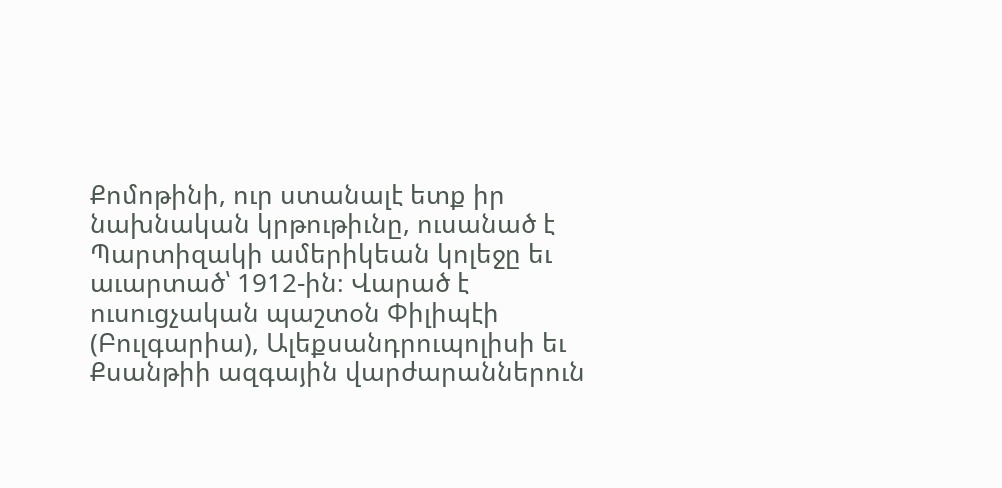Քոմոթինի, ուր ստանալէ ետք իր նախնական կրթութիւնը, ուսանած է Պարտիզակի ամերիկեան կոլեջը եւ աւարտած՝ 1912-ին։ Վարած է ուսուցչական պաշտօն Փիլիպէի (Բուլգարիա), Ալեքսանդրուպոլիսի եւ Քսանթիի ազգային վարժարաններուն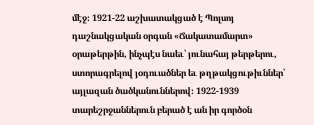մէջ։ 1921-22 աշխատակցած է Պոլսոյ դաշնակցական օրգան «Ճակատամարտ» օրաթերթին, ինչպէս նաեւ՝ յունահայ թերթերու, ստորագրելով յօդուածներ եւ թղթակցութիւններ՝ այլազան ծածկանուններով։ 1922-1939 տարեշրջաններուն բերած է ան իր գործօն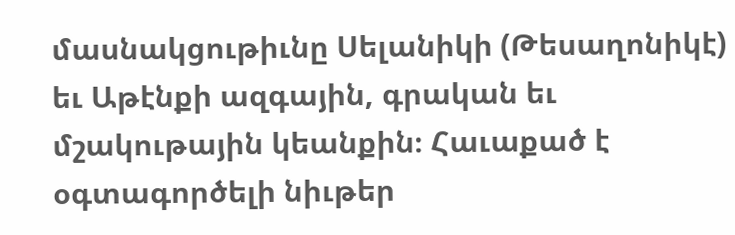մասնակցութիւնը Սելանիկի (Թեսաղոնիկէ) եւ Աթէնքի ազգային, գրական եւ մշակութային կեանքին։ Հաւաքած է օգտագործելի նիւթեր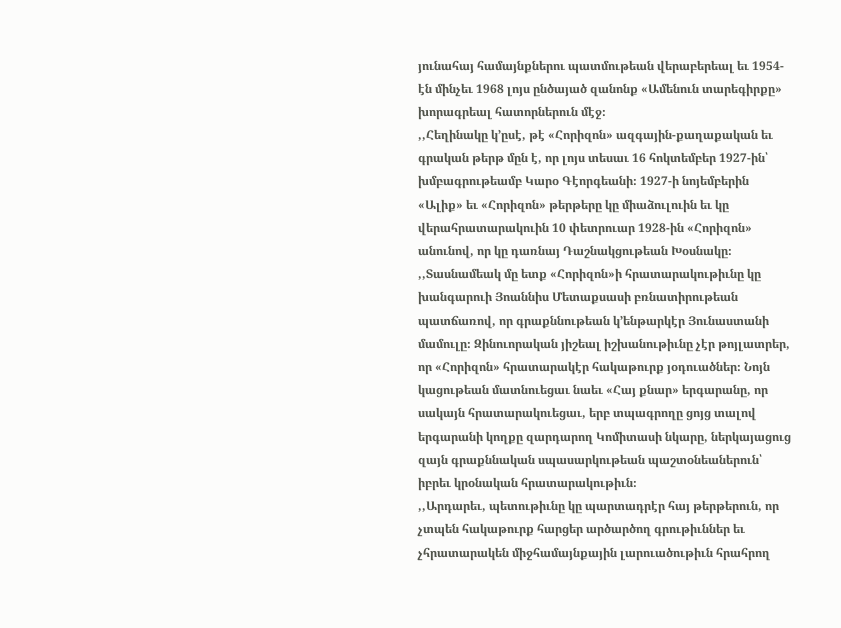յունահայ համայնքներու պատմութեան վերաբերեալ եւ 1954-էն մինչեւ 1968 լոյս ընծայած զանոնք «Ամենուն տարեգիրքը» խորագրեալ հատորներուն մէջ։
,,Հեղինակը կ՚ըսէ, թէ «Հորիզոն» ազգային-քաղաքական եւ գրական թերթ մըն է, որ լոյս տեսաւ 16 հոկտեմբեր 1927-ին՝ խմբագրութեամբ Կարօ Գէորգեանի։ 1927-ի նոյեմբերին «Ալիք» եւ «Հորիզոն» թերթերը կը միաձուլուին եւ կը վերահրատարակուին 10 փետրուար 1928-ին «Հորիզոն» անունով, որ կը դառնայ Դաշնակցութեան Խօսնակը։
,,Տասնամեակ մը ետք «Հորիզոն»ի հրատարակութիւնը կը խանգարուի Յոաննիս Մետաքսասի բռնատիրութեան պատճառով, որ գրաքննութեան կ՚ենթարկէր Յունաստանի մամուլը։ Զինուորական յիշեալ իշխանութիւնը չէր թոյլատրեր, որ «Հորիզոն» հրատարակէր հակաթուրք յօդուածներ։ Նոյն կացութեան մատնուեցաւ նաեւ «Հայ քնար» երգարանը, որ սակայն հրատարակուեցաւ, երբ տպագրողը ցոյց տալով երգարանի կողքը զարդարող Կոմիտասի նկարը, ներկայացուց զայն գրաքննական սպասարկութեան պաշտօնեաներուն՝ իբրեւ կրօնական հրատարակութիւն։
,,Արդարեւ, պետութիւնը կը պարտադրէր հայ թերթերուն, որ չտպեն հակաթուրք հարցեր արծարծող գրութիւններ եւ չհրատարակեն միջհամայնքային լարուածութիւն հրահրող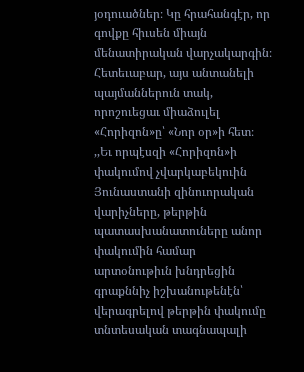յօդուածներ։ Կը հրահանգէր, որ գովքը հիւսեն միայն մենատիրական վարչակարգին։ Հետեւաբար, այս անտանելի պայմաններուն տակ, որոշուեցաւ միաձուլել «Հորիզոն»ը՝ «Նոր օր»ի հետ։
,,Եւ որպէսզի «Հորիզոն»ի փակումով չվարկաբեկուին Յունաստանի զինուորական վարիչները, թերթին պատասխանատուները անոր փակումին համար արտօնութիւն խնդրեցին գրաքննիչ իշխանութենէն՝ վերագրելով թերթին փակումը տնտեսական տագնապալի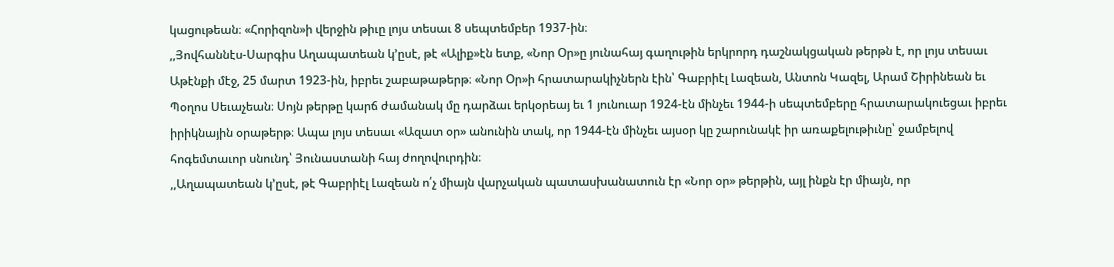կացութեան։ «Հորիզոն»ի վերջին թիւը լոյս տեսաւ 8 սեպտեմբեր 1937-ին։
,,Յովհաննէս-Սարգիս Աղապատեան կ՚ըսէ, թէ «Ալիք»էն ետք, «Նոր Օր»ը յունահայ գաղութին երկրորդ դաշնակցական թերթն է, որ լոյս տեսաւ Աթէնքի մէջ, 25 մարտ 1923-ին, իբրեւ շաբաթաթերթ։ «Նոր Օր»ի հրատարակիչներն էին՝ Գաբրիէլ Լազեան, Անտոն Կազել, Արամ Շիրինեան եւ Պօղոս Սեւաչեան։ Սոյն թերթը կարճ ժամանակ մը դարձաւ երկօրեայ եւ 1 յունուար 1924-էն մինչեւ 1944-ի սեպտեմբերը հրատարակուեցաւ իբրեւ իրիկնային օրաթերթ։ Ապա լոյս տեսաւ «Ազատ օր» անունին տակ, որ 1944-էն մինչեւ այսօր կը շարունակէ իր առաքելութիւնը՝ ջամբելով հոգեմտաւոր սնունդ՝ Յունաստանի հայ ժողովուրդին։
,,Աղապատեան կ՚ըսէ, թէ Գաբրիէլ Լազեան ո՛չ միայն վարչական պատասխանատուն էր «Նոր օր» թերթին, այլ ինքն էր միայն, որ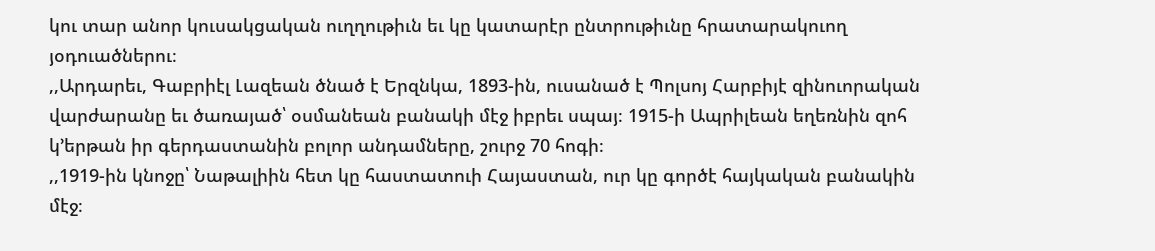կու տար անոր կուսակցական ուղղութիւն եւ կը կատարէր ընտրութիւնը հրատարակուող յօդուածներու։
,,Արդարեւ, Գաբրիէլ Լազեան ծնած է Երզնկա, 1893-ին, ուսանած է Պոլսոյ Հարբիյէ զինուորական վարժարանը եւ ծառայած՝ օսմանեան բանակի մէջ իբրեւ սպայ։ 1915-ի Ապրիլեան եղեռնին զոհ կ՚երթան իր գերդաստանին բոլոր անդամները, շուրջ 70 հոգի։
,,1919-ին կնոջը՝ Նաթալիին հետ կը հաստատուի Հայաստան, ուր կը գործէ հայկական բանակին մէջ։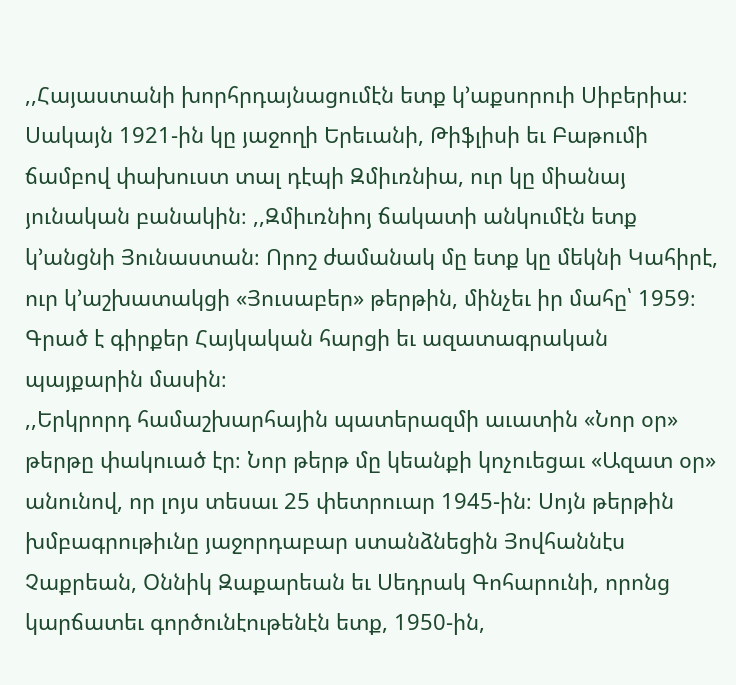,,Հայաստանի խորհրդայնացումէն ետք կ՚աքսորուի Սիբերիա։ Սակայն 1921-ին կը յաջողի Երեւանի, Թիֆլիսի եւ Բաթումի ճամբով փախուստ տալ դէպի Զմիւռնիա, ուր կը միանայ յունական բանակին։ ,,Զմիւռնիոյ ճակատի անկումէն ետք կ՚անցնի Յունաստան։ Որոշ ժամանակ մը ետք կը մեկնի Կահիրէ, ուր կ՚աշխատակցի «Յուսաբեր» թերթին, մինչեւ իր մահը՝ 1959։ Գրած է գիրքեր Հայկական հարցի եւ ազատագրական պայքարին մասին։
,,Երկրորդ համաշխարհային պատերազմի աւատին «Նոր օր» թերթը փակուած էր։ Նոր թերթ մը կեանքի կոչուեցաւ «Ազատ օր» անունով, որ լոյս տեսաւ 25 փետրուար 1945-ին։ Սոյն թերթին խմբագրութիւնը յաջորդաբար ստանձնեցին Յովհաննէս Չաքրեան, Օննիկ Զաքարեան եւ Սեդրակ Գոհարունի, որոնց կարճատեւ գործունէութենէն ետք, 1950-ին,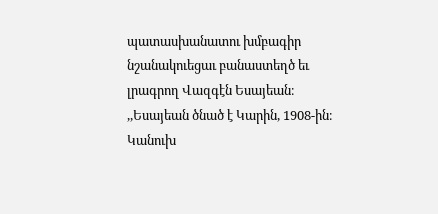պատասխանատու խմբագիր նշանակուեցաւ բանաստեղծ եւ լրագրող Վազգէն Եսայեան։
,,Եսայեան ծնած է Կարին, 1908-ին։ Կանուխ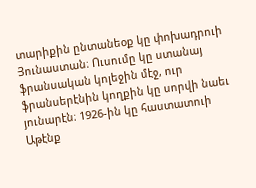տարիքին ընտանեօք կը փոխադրուի Յունաստան։ Ուսումը կը ստանայ ֆրանսական կոլեջին մէջ, ուր ֆրանսերէնին կողքին կը սորվի նաեւ յունարէն։ 1926-ին կը հաստատուի Աթէնք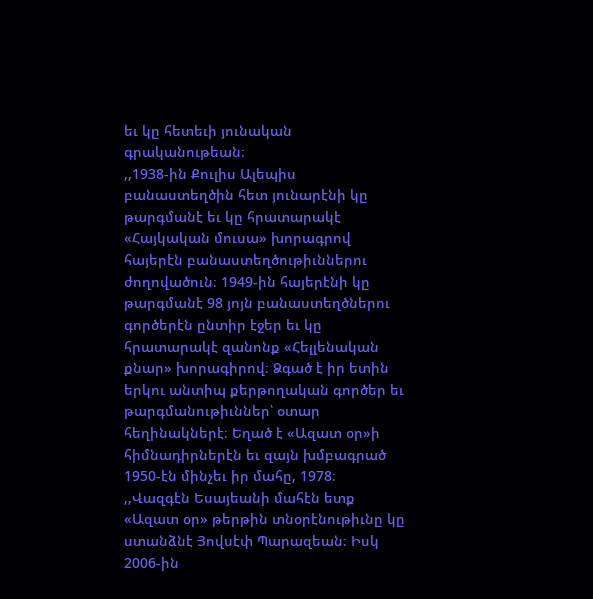եւ կը հետեւի յունական գրականութեան։
,,1938-ին Քուլիս Ալեպիս բանաստեղծին հետ յունարէնի կը թարգմանէ եւ կը հրատարակէ «Հայկական մուսա» խորագրով հայերէն բանաստեղծութիւններու ժողովածուն։ 1949-ին հայերէնի կը թարգմանէ 98 յոյն բանաստեղծներու գործերէն ընտիր էջեր եւ կը հրատարակէ զանոնք «Հելլենական քնար» խորագիրով։ Ձգած է իր ետին երկու անտիպ քերթողական գործեր եւ թարգմանութիւններ՝ օտար հեղինակներէ։ Եղած է «Ազատ օր»ի հիմնադիրներէն եւ զայն խմբագրած 1950-էն մինչեւ իր մահը, 1978։
,,Վազգէն Եսայեանի մահէն ետք «Ազատ օր» թերթին տնօրէնութիւնը կը ստանձնէ Յովսէփ Պարազեան։ Իսկ 2006-ին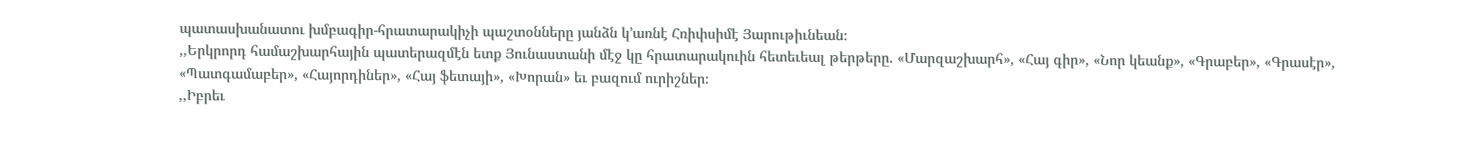պատասխանատու խմբագիր-հրատարակիչի պաշտօնները յանձն կ՚առնէ Հռիփսիմէ Յարութիւնեան։
,,Երկրորդ համաշխարհային պատերազմէն ետք Յունաստանի մէջ կը հրատարակուին հետեւեալ թերթերը. «Մարզաշխարհ», «Հայ գիր», «Նոր կեանք», «Գրաբեր», «Գրասէր», «Պատգամաբեր», «Հայորդիներ», «Հայ ֆետայի», «Խորան» եւ բազում ուրիշներ։
,,Իբրեւ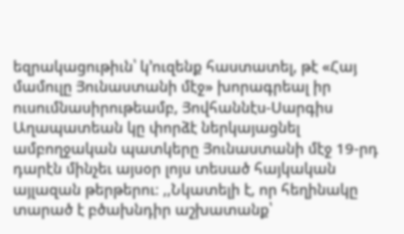եզրակացութիւն՝ կ՚ուզենք հաստատել, թէ «Հայ մամուլը Յունաստանի մէջ» խորագրեալ իր ուսումնասիրութեամբ, Յովհաննէս-Սարգիս Աղապատեան կը փորձէ ներկայացնել ամբողջական պատկերը Յունաստանի մէջ 19-րդ դարէն մինչեւ այսօր լոյս տեսած հայկական այլազան թերթերու։ ,,Նկատելի է, որ հեղինակը տարած է բծախնդիր աշխատանք՝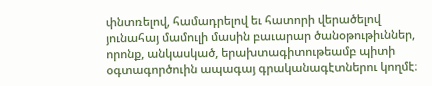փնտռելով, համադրելով եւ հատորի վերածելով յունահայ մամուլի մասին բաւարար ծանօթութիւններ, որոնք, անկասկած, երախտագիտութեամբ պիտի օգտագործուին ապագայ գրականագէտներու կողմէ։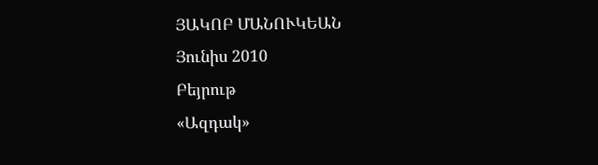ՅԱԿՈԲ ՄԱՆՈՒԿԵԱՆ
Յունիս 2010
Բեյրութ
«Ազդակ»